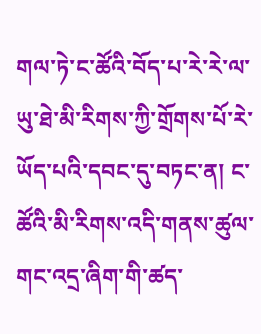གལ་ཏེ་ང་ཚོའི་བོད་པ་རེ་རེ་ལ་ཡུ་ཐེ་མི་རིགས་ཀྱི་གྲོགས་པོ་རེ་ཡོད་པའི་དབང་དུ་བཏང་ན། ང་ཚོའི་མི་རིགས་འདི་གནས་ཚུལ་གང་འདྲ་ཞིག་གི་ཚད་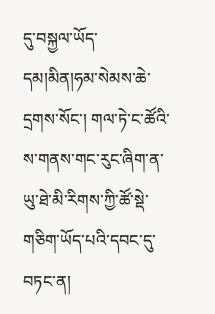དུ་བསྐྱལ་ཡོད་དམ།མིན།ཧམ་སེམས་ཆེ་དྲགས་སོང་། གལ་ཏེ་ང་ཚོའི་ས་གནས་གང་རུང་ཞིག་ན་ཡུ་ཐེ་མི་རིགས་ཀྱི་ཚོ་སྡེ་གཅིག་ཡོད་པའི་དབང་དུ་བཏང་ན།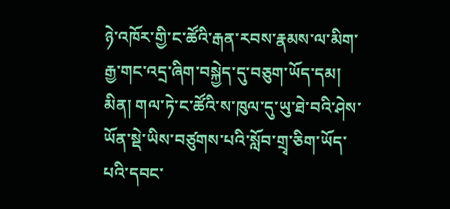ཉེ་འཁོར་གྱི་ང་ཚོའི་རྒན་རབས་རྣམས་ལ་མིག་རྒྱ་གང་འདྲ་ཞིག་བསྐྱེད་དུ་བཅུག་ཡོད་དམ། མིན། གལ་ཏེ་ང་ཚོའི་ས་ཁུལ་དུ་ཡུ་ཐེ་བའི་ཤེས་ཡོན་སྡེ་ཡིས་བཙུགས་པའི་སློབ་གྲྭ་ཅིག་ཡོད་པའི་དབང་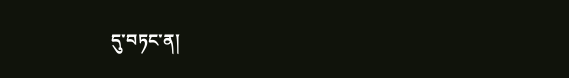དུ་བཏང་ན།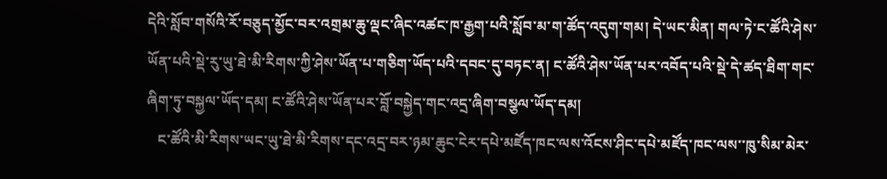དེའི་སློབ་གསོའི་རོ་བཅུད་མྱོང་བར་འགྲམ་ཆུ་ལྡང་ཞིང་འཚང་ཁ་རྒྱག་པའི་སློབ་མ་ག་ཚོད་འདུག་གམ། དེ་ཡང་མིན། གལ་ཏེ་ང་ཚོའི་ཤེས་ཡོན་པའི་སྡེ་རུ་ཡུ་ཐེ་མི་རིགས་ཀྱི་ཤེས་ཡོན་པ་གཅིག་ཡོད་པའི་དབང་དུ་བཏང་ན། ང་ཚོའི་ཤེས་ཡོན་པར་འབོད་པའི་སྡེ་དེ་ཚད་ཐིག་གང་ཞིག་ཏུ་བསྐྱལ་ཡོད་དམ། ང་ཚོའི་ཤེས་ཡོན་པར་བློ་བསྐྱེད་གང་འདྲ་ཞིག་བསྩལ་ཡོད་དམ།
   ང་ཚོའི་མི་རིགས་ཡང་ཡུ་ཐེ་མི་རིགས་དང་འདྲ་བར་ཉམ་ཆུང་ངེར་དཔེ་མཛོད་ཁང་ལས་འོངས་ཤིང་དཔེ་མཛོད་ཁང་ལས་་ཁུ་སིམ་མེར་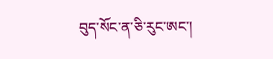བུད་སོང་ན་ཅི་རུང་ཨང་།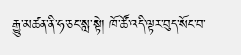རྒྱུ་མཚན་ནི་ཧ་ཅང་སླ་སྟེ། ཁོ་ཚོ་འདི་ལྟར་བུད་སོང་བ་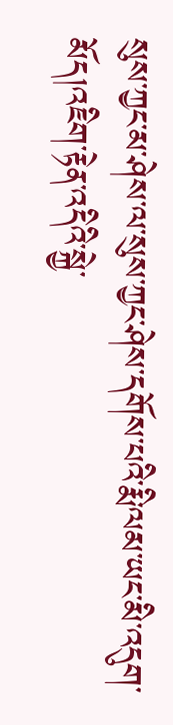སུས་ཀྱང་མ་ཤེས་ལ་སུས་ཀྱང་ཤེས་དགོས་པའི་རྨི་ལམ་ཡང་མི་འདུག་མོད།འཇིག་རྟེན་འདིའི་སྐྱེ་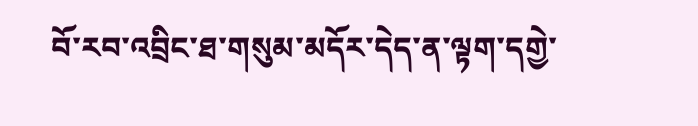བོ་རབ་འབྲིང་ཐ་གསུམ་མདོར་དེད་ན་ལྟག་དགྱེ་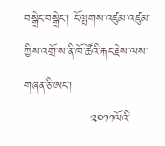བསྒྲེང་བསྒྲེང་། ངོ་ལྤགས་འཛུམ་འཛུམ་ཀྱིས་འགྲོ་ས་ནི་ཁོ་ཚོའི་རྐང་རྗེས་ལས་གཞན་ཅི་ཨང་།
                ༢༠༡༡ལོའི་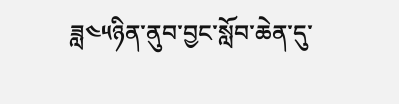ཟླ༤༥ཉིན་ནུབ་བྱང་སློབ་ཆེན་དུ་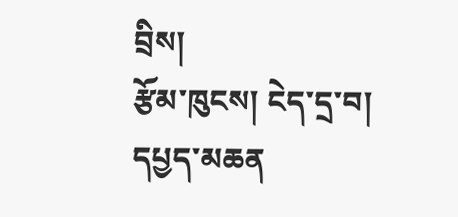བྲིས།
རྩོམ་ཁུངས། ངེད་དྲ་བ།
དཔྱད་མཆན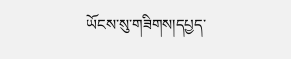ཡོངས་སུ་གཟིགས།དཔྱད་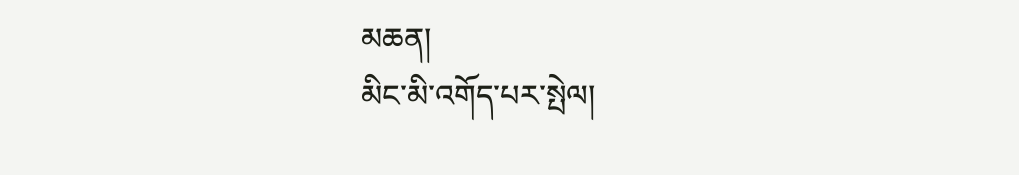མཆན།
མིང་མི་འགོད་པར་སྤེལ།